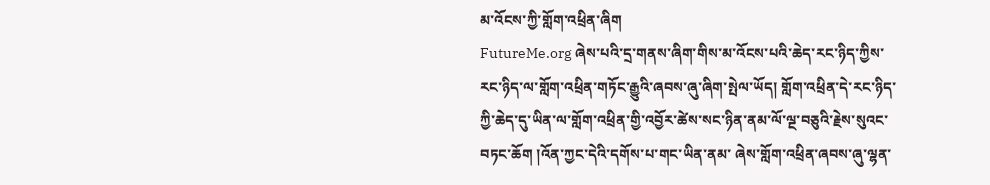མ་འོངས་ཀྱི་གློག་འཕྲིན་ཞིག
FutureMe.org ཞེས་པའི་དྲ་གནས་ཞིག་གིས་མ་འོངས་པའི་ཆེད་རང་ཉིད་ཀྱིས་རང་ཉིད་ལ་གློག་འཕྲིན་གཏོང་རྒྱུའི་ཞབས་ཞུ་ཞིག་སྤེལ་ཡོད། གློག་འཕྲིན་དེ་རང་ཉིད་ཀྱི་ཆེད་དུ་ཡིན་ལ་གློག་འཕྲིན་གྱི་འབྱོར་ཚེས་སང་ཉིན་ནམ་ལོ་ལྔ་བཅུའི་རྗེས་སུའང་བཏང་ཆོག །འོན་ཀྱང་དེའི་དགོས་པ་གང་ཡིན་ནམ་ ཞེས་གློག་འཕྲིན་ཞབས་ཞུ་ལྷན་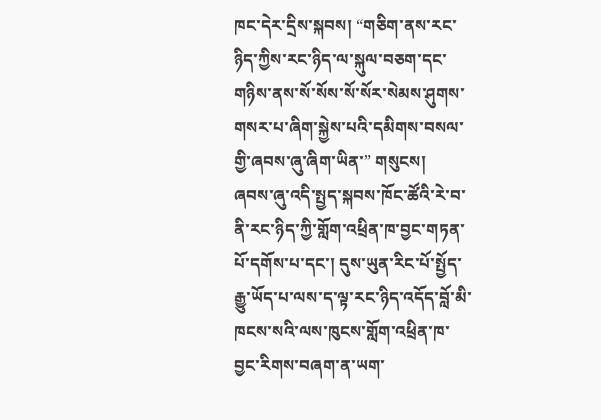ཁང་དེར་དྲིས་སྐབས། “གཅིག་ནས་རང་ཉིད་ཀྱིས་རང་ཉིད་ལ་སྐུལ་བཅག་དང་གཉིས་ནས་སོ་སོས་སོ་སོར་སེམས་ཤུགས་གསར་པ་ཞིག་སྐྱེས་པའི་དམིགས་བསལ་གྱི་ཞབས་ཞུ་ཞིག་ཡིན་” གསུངས།
ཞབས་ཞུ་འདི་སྤྱད་སྐབས་ཁོང་ཚོའི་རེ་བ་ནི་རང་ཉིད་ཀྱི་གློག་འཕྲིན་ཁ་བྱང་གཏན་པོ་དགོས་པ་དང་། དུས་ཡུན་རིང་པོ་སྤྱོད་རྒྱུ་ཡོད་པ་ལས་ད་ལྟ་རང་ཉིད་འདོད་བློ་མི་ཁངས་སའི་ལས་ཁུངས་གློག་འཕྲིན་ཁ་བྱང་རིགས་བཞག་ན་ཡག་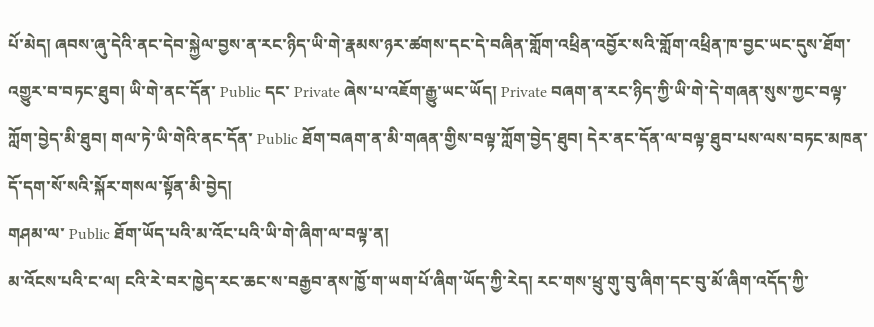པོ་མེད། ཞབས་ཞུ་དེའི་ནང་དེབ་སྐྱེལ་བྱས་ན་རང་ཉིད་ཡི་གེ་རྣམས་ཉར་ཚགས་དང་དེ་བཞིན་གློག་འཕྲིན་འབྱོར་སའི་གློག་འཕྲིན་ཁ་བྱང་ཡང་དུས་ཐོག་འགྱུར་བ་བཏང་ཐུབ། ཡི་གེ་ནང་དོན་ Public དང་ Private ཞེས་པ་འཇོག་རྒྱུ་ཡང་ཡོད། Private བཞག་ན་རང་ཉིད་ཀྱི་ཡི་གེ་དེ་གཞན་སུས་ཀྱང་བལྟ་ཀློག་བྱེད་མི་ཐུབ། གལ་ཏེ་ཡི་གེའི་ནང་དོན་ Public ཐོག་བཞག་ན་མི་གཞན་གྱིས་བལྟ་ཀློག་བྱེད་ཐུབ། དེར་ནང་དོན་ལ་བལྟ་ཐུབ་པས་ལས་བཏང་མཁན་དོ་དག་སོ་སའི་སྐོར་གསལ་སྟོན་མི་བྱེད།
གཤམ་ལ་ Public ཐོག་ཡོད་པའི་མ་འོང་པའི་ཡི་གེ་ཞིག་ལ་བལྟ་ན།
མ་འོངས་པའི་ང་ལ། ངའི་རེ་བར་ཁྱེད་རང་ཆང་ས་བརྒྱབ་ནས་ཁྱོ་ག་ཡག་པོ་ཞིག་ཡོད་ཀྱི་རེད། རང་གས་ཕྲུ་གུ་བུ་ཞིག་དང་བུ་མོ་ཞིག་འདོད་ཀྱི་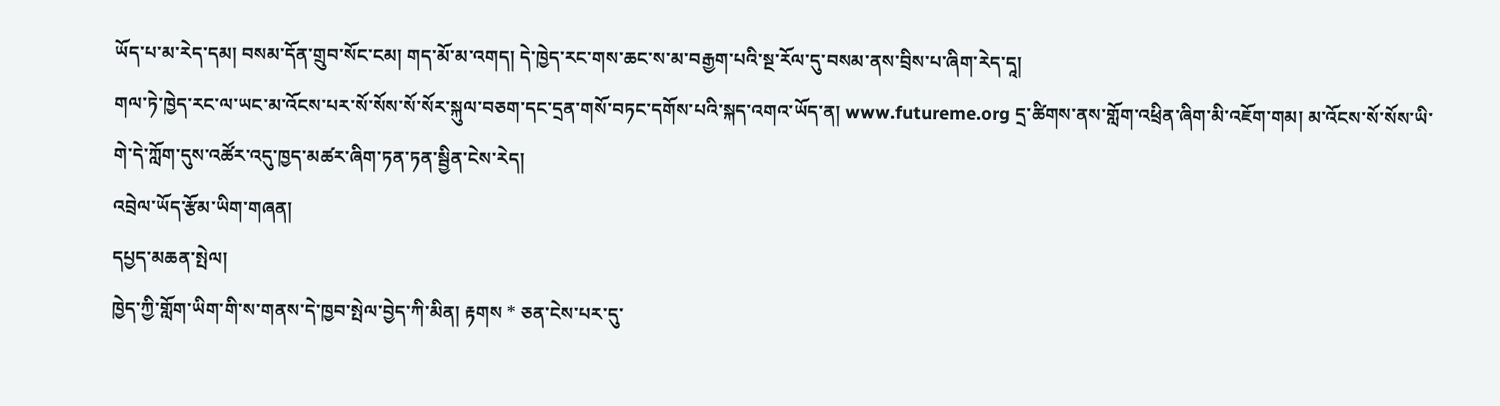ཡོད་པ་མ་རེད་དམ། བསམ་དོན་གྲུབ་སོང་ངམ། གད་མོ་མ་འགད། དེ་ཁྱེད་རང་གས་ཆང་ས་མ་བརྒྱག་པའི་སྔ་རོལ་དུ་བསམ་ནས་བྲིས་པ་ཞིག་རེད་དཱ།
གལ་ཏེ་ཁྱེད་རང་ལ་ཡང་མ་འོངས་པར་སོ་སོས་སོ་སོར་སྐུལ་བཅག་དང་དྲན་གསོ་བཏང་དགོས་པའི་སྐད་འགའ་ཡོད་ན། www.futureme.org དྲ་ཚིགས་ནས་གློག་འཕྲིན་ཞིག་མི་འཇོག་གམ། མ་འོངས་སོ་སོས་ཡི་གེ་དེ་ཀློག་དུས་འཚོར་འདུ་ཁྱད་མཚར་ཞིག་ཏན་ཏན་སྦྱིན་ངེས་རེད།
འབྲེལ་ཡོད་རྩོམ་ཡིག་གཞན།
དཔྱད་མཆན་སྤེལ།
ཁྱེད་ཀྱི་གློག་ཡིག་གི་ས་གནས་དེ་ཁྱབ་སྤེལ་བྱེད་ཀི་མིན། རྟགས * ཅན་ངེས་པར་དུ་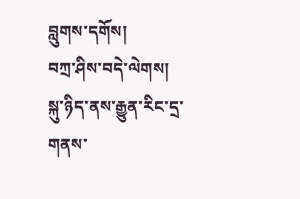བླུགས་དགོས།
བཀྲ་ཤིས་བདེ་ལེགས།
སྐུ་ཉིད་ནས་རྒྱུན་རིང་དྲ་གནས་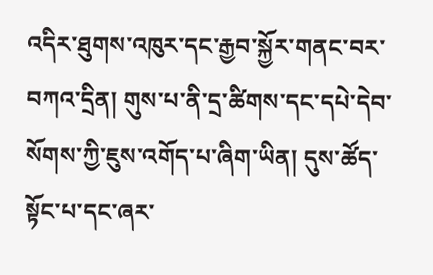འདིར་ཐུགས་འཁུར་དང་རྒྱབ་སྐྱོར་གནང་བར་བཀའ་དྲིན། གུས་པ་ནི་དྲ་ཚིགས་དང་དཔེ་དེབ་སོགས་ཀྱི་ཇུས་འགོད་པ་ཞིག་ཡིན། དུས་ཚོད་སྟོང་པ་དང་ཞར་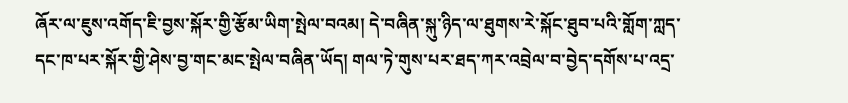ཞོར་ལ་ཇུས་འགོད་ཇི་བྱས་སྐོར་གྱི་རྩོམ་ཡིག་སྤེལ་བའམ། དེ་བཞིན་སྐུ་ཉིད་ལ་ཐུགས་རེ་སྐོང་ཐུབ་པའི་གློག་ཀླད་དང་ཁ་པར་སྐོར་གྱི་ཤེས་བྱ་གང་མང་སྤེལ་བཞིན་ཡོད། གལ་ཏེ་གུས་པར་ཐད་ཀར་འབྲེལ་བ་བྱེད་དགོས་པ་འདྲ་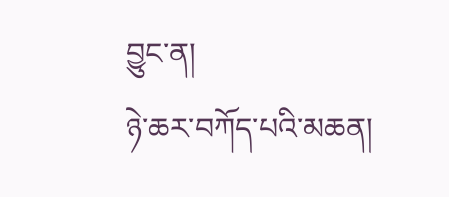བྱུང་ན།
ཉེ་ཆར་བཀོད་པའི་མཆན།